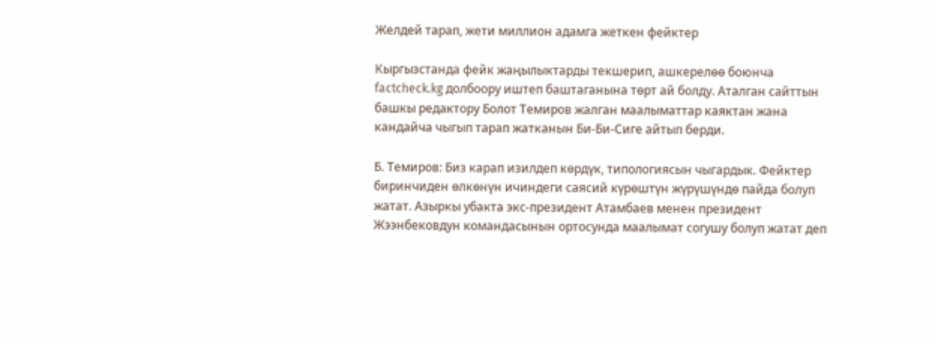Желдей тарап, жети миллион адамга жеткен фейктер

Кыргызстанда фейк жаңылыктарды текшерип, ашкерелөө боюнча factcheck.kg долбоору иштеп баштаганына төрт ай болду. Аталган сайттын башкы редактору Болот Темиров жалган маалыматтар каяктан жана кандайча чыгып тарап жатканын Би-Би-Сиге айтып берди.

Б. Темиров: Биз карап изилдеп көрдүк, типологиясын чыгардык. Фейктер биринчиден өлкөнүн ичиндеги саясий күрөштүн жүрүшүндө пайда болуп жатат. Азыркы убакта экс-президент Атамбаев менен президент Жээнбековдун командасынын ортосунда маалымат согушу болуп жатат деп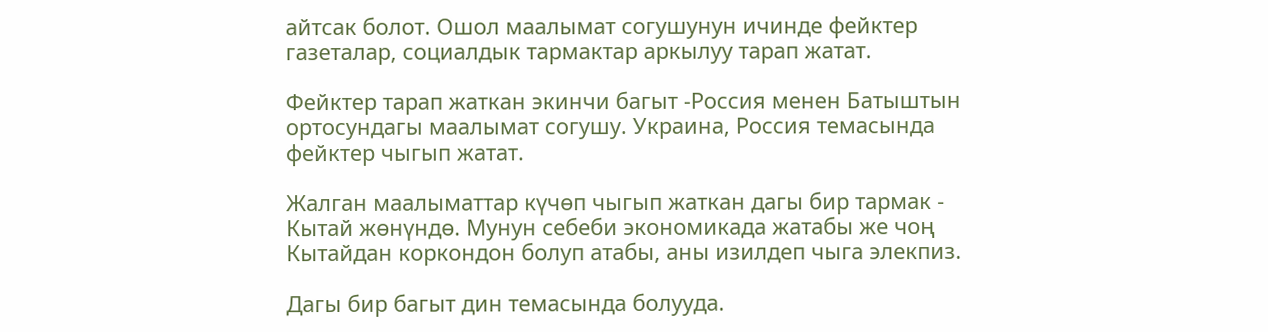айтсак болот. Ошол маалымат согушунун ичинде фейктер газеталар, социалдык тармактар аркылуу тарап жатат.

Фейктер тарап жаткан экинчи багыт -Россия менен Батыштын ортосундагы маалымат согушу. Украина, Россия темасында фейктер чыгып жатат.

Жалган маалыматтар күчөп чыгып жаткан дагы бир тармак - Кытай жөнүндө. Мунун себеби экономикада жатабы же чоң Кытайдан коркондон болуп атабы, аны изилдеп чыга элекпиз.

Дагы бир багыт дин темасында болууда.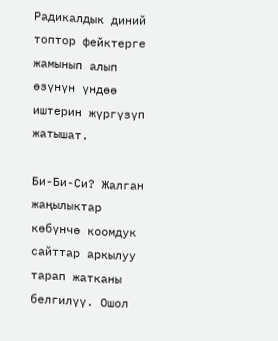Радикалдык диний топтор фейктерге жамынып алып өзүнүн үндөө иштерин жүргүзүп жатышат.

Би-Би-Си? Жалган жаңылыктар көбүнчө коомдук сайттар аркылуу тарап жатканы белгилүү. Ошол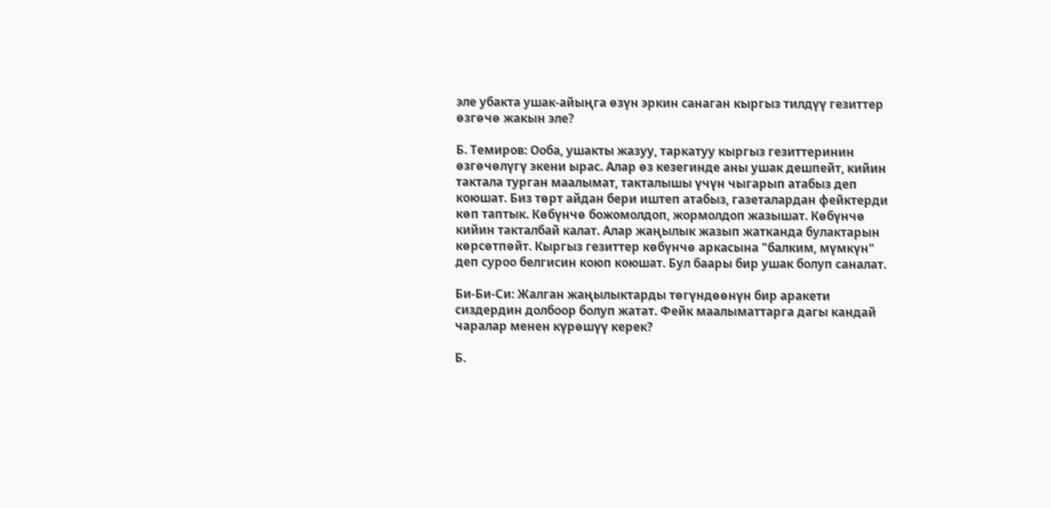эле убакта ушак-айыңга өзүн эркин санаган кыргыз тилдүү гезиттер өзгөчө жакын эле?

Б. Темиров: Ооба, ушакты жазуу, таркатуу кыргыз гезиттеринин өзгөчөлүгү экени ырас. Алар өз кезегинде аны ушак дешпейт, кийин тактала турган маалымат, такталышы үчүн чыгарып атабыз деп коюшат. Биз төрт айдан бери иштеп атабыз, газеталардан фейктерди көп таптык. Көбүнчө божомолдоп, жормолдоп жазышат. Көбүнчө кийин такталбай калат. Алар жаңылык жазып жатканда булактарын көрсөтпөйт. Кыргыз гезиттер көбүнчө аркасына "балким, мүмкүн" деп суроо белгисин коюп коюшат. Бул баары бир ушак болуп саналат.

Би-Би-Си: Жалган жаңылыктарды төгүндөөнүн бир аракети сиздердин долбоор болуп жатат. Фейк маалыматтарга дагы кандай чаралар менен күрөшүү керек?

Б.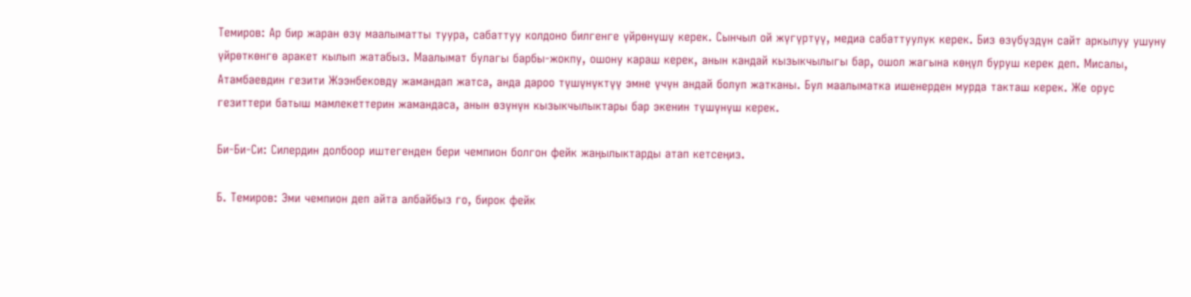Темиров: Ар бир жаран өзү маалыматты туура, сабаттуу колдоно билгенге үйрөнүшү керек. Сынчыл ой жүгүртүү, медиа сабаттуулук керек. Биз өзүбүздүн сайт аркылуу ушуну үйрөткөнгө аракет кылып жатабыз. Маалымат булагы барбы-жокпу, ошону караш керек, анын кандай кызыкчылыгы бар, ошол жагына көңүл буруш керек деп. Мисалы, Атамбаевдин гезити Жээнбековду жамандап жатса, анда дароо түшүнүктүү эмне үчүн андай болуп жатканы. Бул маалыматка ишенерден мурда такташ керек. Же орус гезиттери батыш мамлекеттерин жамандаса, анын өзүнүн кызыкчылыктары бар экенин түшүнүш керек.

Би-Би-Си: Силердин долбоор иштегенден бери чемпион болгон фейк жаңылыктарды атап кетсеңиз.

Б. Темиров: Эми чемпион деп айта албайбыз го, бирок фейк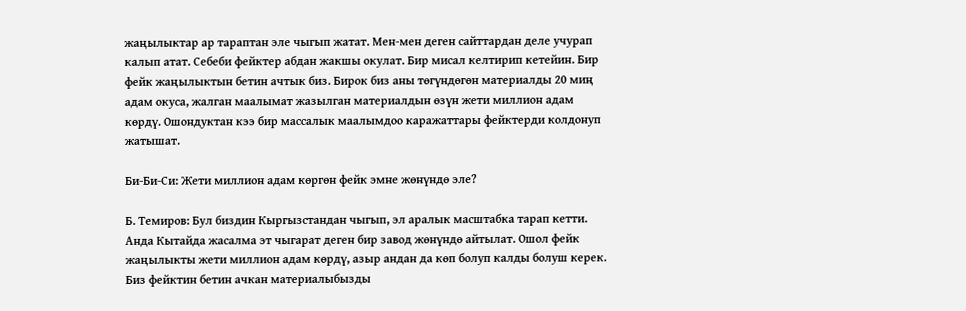жаңылыктар ар тараптан эле чыгып жатат. Мен-мен деген сайттардан деле учурап калып атат. Себеби фейктер абдан жакшы окулат. Бир мисал келтирип кетейин. Бир фейк жаңылыктын бетин ачтык биз. Бирок биз аны төгүндөгөн материалды 20 миң адам окуса, жалган маалымат жазылган материалдын өзүн жети миллион адам көрдү. Ошондуктан кээ бир массалык маалымдоо каражаттары фейктерди колдонуп жатышат.

Би-Би-Си: Жети миллион адам көргөн фейк эмне жөнүндө эле?

Б. Темиров: Бул биздин Кыргызстандан чыгып, эл аралык масштабка тарап кетти. Анда Кытайда жасалма эт чыгарат деген бир завод жөнүндө айтылат. Ошол фейк жаңылыкты жети миллион адам көрдү, азыр андан да көп болуп калды болуш керек. Биз фейктин бетин ачкан материалыбызды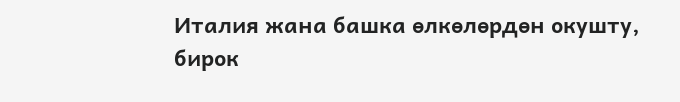Италия жана башка өлкөлөрдөн окушту, бирок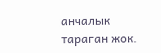анчалык тараган жок.